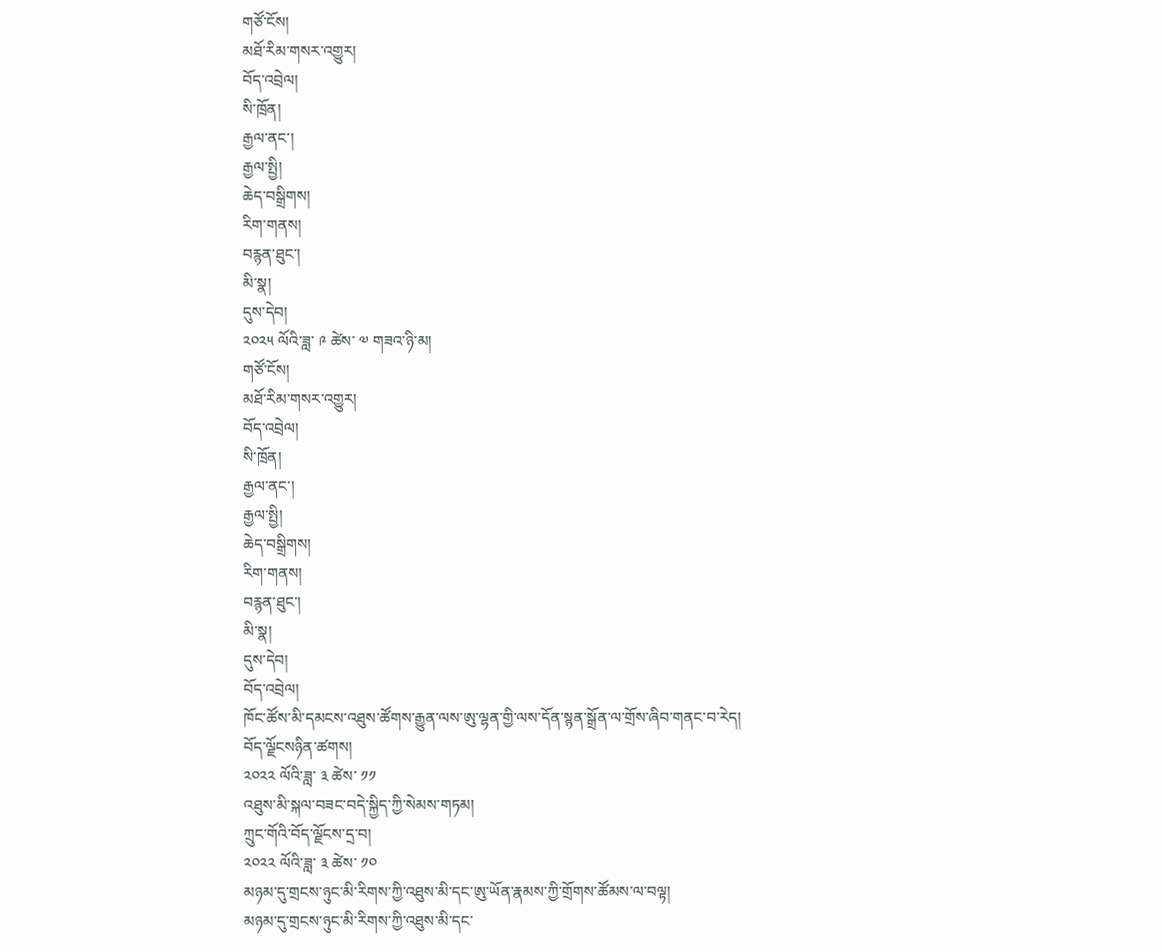གཙོ་ངོས།
མཐོ་རིམ་གསར་འགྱུར།
བོད་འབྲེལ།
སི་ཁྲོན།
རྒྱལ་ནང་།
རྒྱལ་སྤྱི།
ཆེད་བསྒྲིགས།
རིག་གནས།
བརྙན་ཐུང་།
མི་སྣ།
དུས་དེབ།
༢༠༢༥ ལོའི་ཟླ་ ༩ ཚེས་ ༧ གཟའ་ཉི་མ།
གཙོ་ངོས།
མཐོ་རིམ་གསར་འགྱུར།
བོད་འབྲེལ།
སི་ཁྲོན།
རྒྱལ་ནང་།
རྒྱལ་སྤྱི།
ཆེད་བསྒྲིགས།
རིག་གནས།
བརྙན་ཐུང་།
མི་སྣ།
དུས་དེབ།
བོད་འབྲེལ།
ཁོང་ཚོས་མི་དམངས་འཐུས་ཚོགས་རྒྱུན་ལས་ཨུ་ལྷན་གྱི་ལས་དོན་སྙན་སྒྲོན་ལ་གྲོས་ཞིབ་གནང་བ་རེད།
བོད་ལྗོངསཉིན་ཚགས།
༢༠༢༢ ལོའི་ཟླ་ ༣ ཚེས་ ༡༡
འཐུས་མི་སྐལ་བཟང་བདེ་སྐྱིད་ཀྱི་སེམས་གཏམ།
ཀྲུང་གོའི་བོད་ལྗོངས་དྲ་བ།
༢༠༢༢ ལོའི་ཟླ་ ༣ ཚེས་ ༡༠
མཉམ་དུ་གྲངས་ཉུང་མི་རིགས་ཀྱི་འཐུས་མི་དང་ཨུ་ཡོན་རྣམས་ཀྱི་གྲོགས་ཚོམས་ལ་བལྟ།
མཉམ་དུ་གྲངས་ཉུང་མི་རིགས་ཀྱི་འཐུས་མི་དང་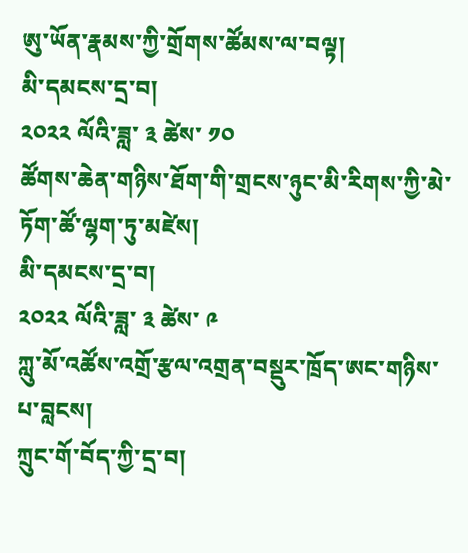ཨུ་ཡོན་རྣམས་ཀྱི་གྲོགས་ཚོམས་ལ་བལྟ།
མི་དམངས་དྲ་བ།
༢༠༢༢ ལོའི་ཟླ་ ༣ ཚེས་ ༡༠
ཚོགས་ཆེན་གཉིས་ཐོག་གི་གྲངས་ཉུང་མི་རིགས་ཀྱི་མེ་ཏོག་ཚོ་ལྷག་ཏུ་མཛེས།
མི་དམངས་དྲ་བ།
༢༠༢༢ ལོའི་ཟླ་ ༣ ཚེས་ ༩
ཀླུ་མོ་འཚོས་འགྲོ་རྩལ་འགྲན་བསྡུར་ཁྲོད་ཨང་གཉིས་པ་བླངས།
ཀྲུང་གོ་བོད་ཀྱི་དྲ་བ།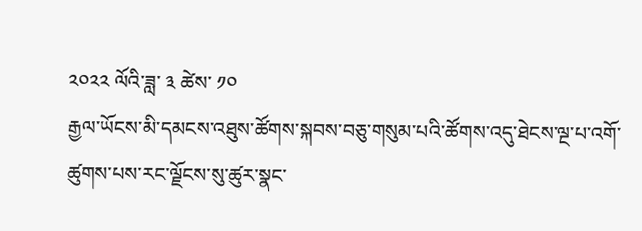༢༠༢༢ ལོའི་ཟླ་ ༣ ཚེས་ ༡༠
རྒྱལ་ཡོངས་མི་དམངས་འཐུས་ཚོགས་སྐབས་བཅུ་གསུམ་པའི་ཚོགས་འདུ་ཐེངས་ལྔ་པ་འགོ་ཚུགས་པས་རང་ལྗོངས་སུ་ཚུར་སྣང་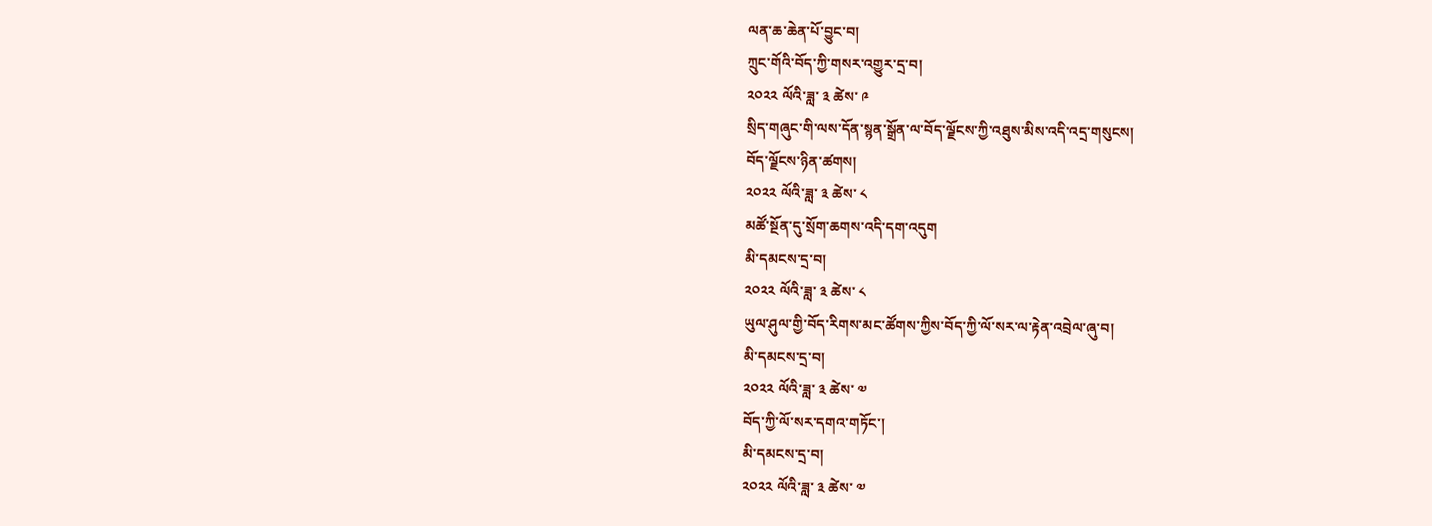ལན་ཆ་ཆེན་པོ་བྱུང་བ།
ཀྲུང་གོའི་བོད་ཀྱི་གསར་འགྱུར་དྲ་བ།
༢༠༢༢ ལོའི་ཟླ་ ༣ ཚེས་ ༩
སྲིད་གཞུང་གི་ལས་དོན་སྙན་སྒྲོན་ལ་བོད་ལྗོངས་ཀྱི་འཐུས་མིས་འདི་འདྲ་གསུངས།
བོད་ལྗོངས་ཉིན་ཚགས།
༢༠༢༢ ལོའི་ཟླ་ ༣ ཚེས་ ༨
མཚོ་སྔོན་དུ་སྲོག་ཆགས་འདི་དག་འདུག
མི་དམངས་དྲ་བ།
༢༠༢༢ ལོའི་ཟླ་ ༣ ཚེས་ ༨
ཡུལ་ཤུལ་གྱི་བོད་རིགས་མང་ཚོགས་ཀྱིས་བོད་ཀྱི་ལོ་སར་ལ་རྟེན་འབྲེལ་ཞུ་བ།
མི་དམངས་དྲ་བ།
༢༠༢༢ ལོའི་ཟླ་ ༣ ཚེས་ ༧
བོད་ཀྱི་ལོ་སར་དགའ་གཏོང་།
མི་དམངས་དྲ་བ།
༢༠༢༢ ལོའི་ཟླ་ ༣ ཚེས་ ༧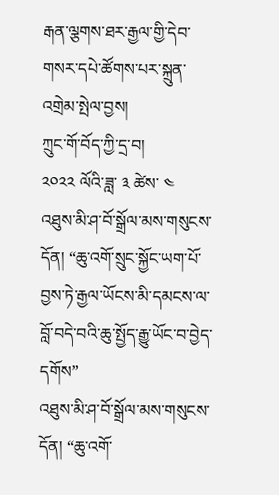རྒན་ལྕགས་ཐར་རྒྱལ་གྱི་དེབ་གསར་དཔེ་ཚོགས་པར་སྐྲུན་འགྲེམ་སྤེལ་བྱས།
ཀྲུང་གོ་བོད་ཀྱི་དྲ་བ།
༢༠༢༢ ལོའི་ཟླ་ ༣ ཚེས་ ༤
འཐུས་མི་ཤ་བོ་སྒྲོལ་མས་གསུངས་དོན། “ཆུ་འགོ་སྲུང་སྐྱོང་ཡག་པོ་བྱས་ཏེ་རྒྱལ་ཡོངས་མི་དམངས་ལ་བློ་བདེ་བའི་ཆུ་སྤྱོད་རྒྱུ་ཡོང་བ་བྱེད་དགོས”
འཐུས་མི་ཤ་བོ་སྒྲོལ་མས་གསུངས་དོན། “ཆུ་འགོ་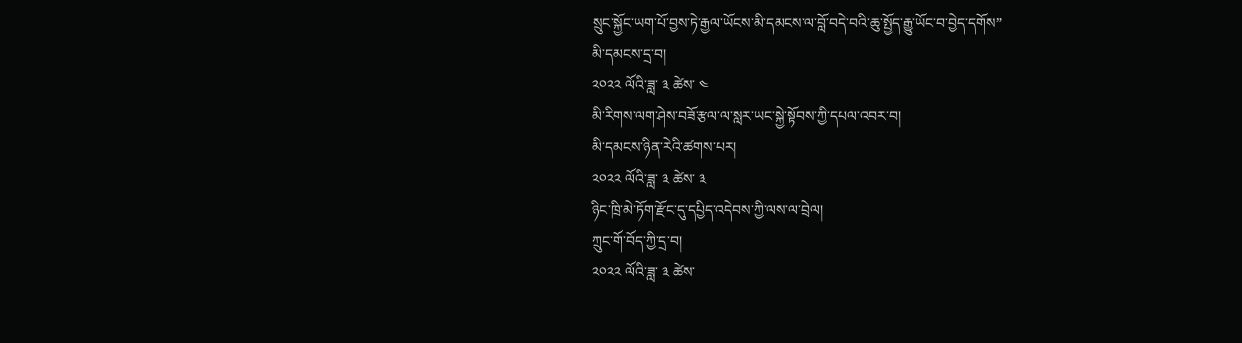སྲུང་སྐྱོང་ཡག་པོ་བྱས་ཏེ་རྒྱལ་ཡོངས་མི་དམངས་ལ་བློ་བདེ་བའི་ཆུ་སྤྱོད་རྒྱུ་ཡོང་བ་བྱེད་དགོས”
མི་དམངས་དྲ་བ།
༢༠༢༢ ལོའི་ཟླ་ ༣ ཚེས་ ༤
མི་རིགས་ལག་ཤེས་བཟོ་རྩལ་ལ་སླར་ཡང་སྐྱེ་སྟོབས་ཀྱི་དཔལ་འབར་བ།
མི་དམངས་ཉིན་རེའི་ཚགས་པར།
༢༠༢༢ ལོའི་ཟླ་ ༣ ཚེས་ ༣
ཉིང་ཁྲི་མེ་ཏོག་རྫོང་དུ་དཔྱིད་འདེབས་ཀྱི་ལས་ལ་བྲེལ།
ཀྲུང་གོ་བོད་ཀྱི་དྲ་བ།
༢༠༢༢ ལོའི་ཟླ་ ༣ ཚེས་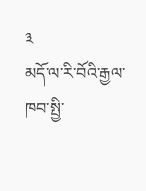༣
མདོ་ལ་རི་བོའི་རྒྱལ་ཁབ་སྤྱི་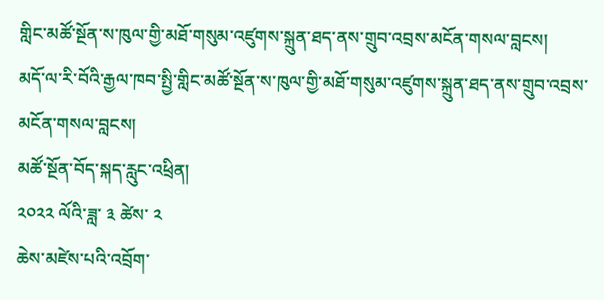གླིང་མཚོ་སྔོན་ས་ཁུལ་གྱི་མཐོ་གསུམ་འཛུགས་སྐྲུན་ཐད་ནས་གྲུབ་འབྲས་མངོན་གསལ་བླངས།
མདོ་ལ་རི་བོའི་རྒྱལ་ཁབ་སྤྱི་གླིང་མཚོ་སྔོན་ས་ཁུལ་གྱི་མཐོ་གསུམ་འཛུགས་སྐྲུན་ཐད་ནས་གྲུབ་འབྲས་མངོན་གསལ་བླངས།
མཚོ་སྔོན་བོད་སྐད་རླུང་འཕྲིན།
༢༠༢༢ ལོའི་ཟླ་ ༣ ཚེས་ ༢
ཆེས་མཛེས་པའི་འབྲོག་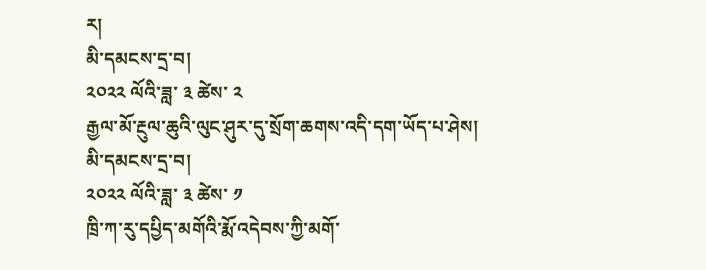ར།
མི་དམངས་དྲ་བ།
༢༠༢༢ ལོའི་ཟླ་ ༣ ཚེས་ ༢
རྒྱལ་མོ་རྔུལ་ཆུའི་ལུང་ཤུར་དུ་སྲོག་ཆགས་འདི་དག་ཡོད་པ་ཤེས།
མི་དམངས་དྲ་བ།
༢༠༢༢ ལོའི་ཟླ་ ༣ ཚེས་ ༡
ཁྲི་ཀ་རུ་དཔྱིད་མགོའི་རྨོ་འདེབས་ཀྱི་མགོ་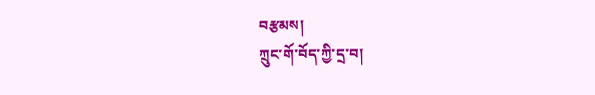བརྩམས།
ཀྲུང་གོ་བོད་ཀྱི་དྲ་བ།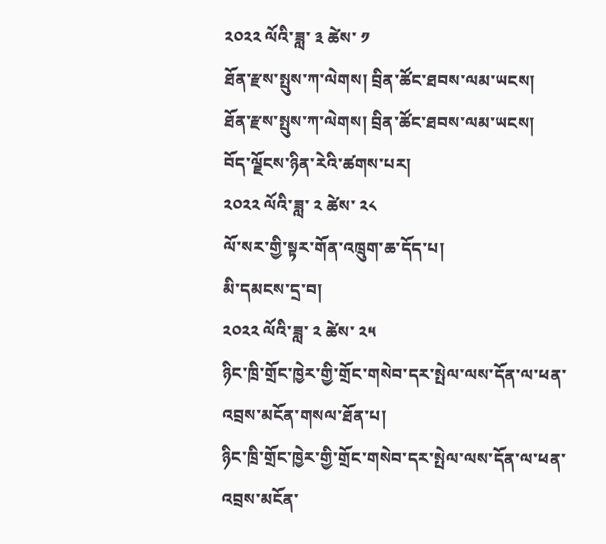༢༠༢༢ ལོའི་ཟླ་ ༣ ཚེས་ ༡
ཐོན་རྫས་སྤུས་ཀ་ལེགས། བྲིན་ཚོང་ཐབས་ལམ་ཡངས།
ཐོན་རྫས་སྤུས་ཀ་ལེགས། བྲིན་ཚོང་ཐབས་ལམ་ཡངས།
བོད་ལྗོངས་ཉིན་རེའི་ཚགས་པར།
༢༠༢༢ ལོའི་ཟླ་ ༢ ཚེས་ ༢༨
ལོ་སར་གྱི་སྟར་གོན་འཁྲུག་ཆ་དོད་པ།
མི་དམངས་དྲ་བ།
༢༠༢༢ ལོའི་ཟླ་ ༢ ཚེས་ ༢༥
ཉིང་ཁྲི་གྲོང་ཁྱེར་གྱི་གྲོང་གསེབ་དར་སྤེལ་ལས་དོན་ལ་ཕན་འབྲས་མངོན་གསལ་ཐོན་པ།
ཉིང་ཁྲི་གྲོང་ཁྱེར་གྱི་གྲོང་གསེབ་དར་སྤེལ་ལས་དོན་ལ་ཕན་འབྲས་མངོན་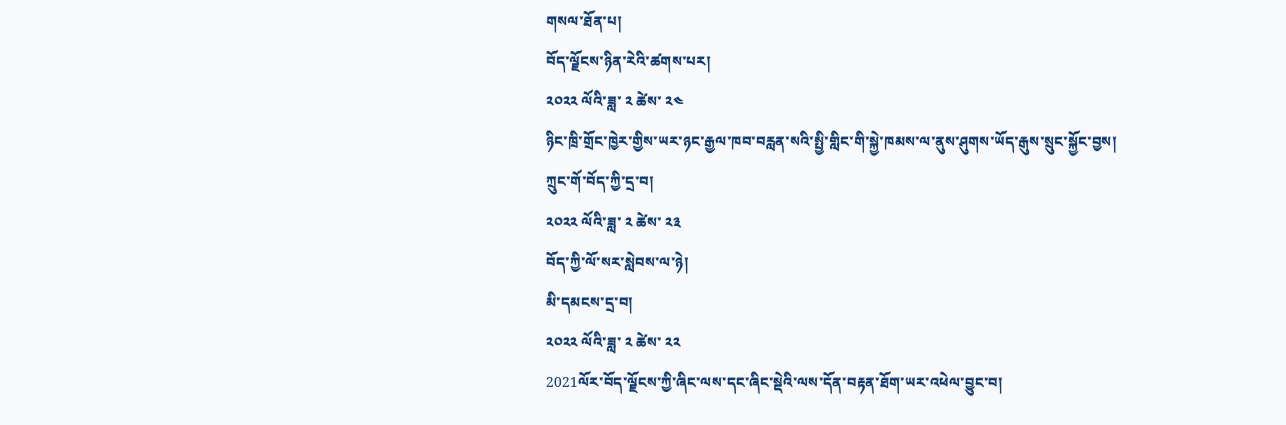གསལ་ཐོན་པ།
བོད་ལྗོངས་ཉིན་རེའི་ཚགས་པར།
༢༠༢༢ ལོའི་ཟླ་ ༢ ཚེས་ ༢༤
ཉིང་ཁྲི་གྲོང་ཁྱེར་གྱིས་ཡར་ཉང་རྒྱལ་ཁབ་བརླན་སའི་སྤྱི་གླིང་གི་སྐྱེ་ཁམས་ལ་ནུས་ཤུགས་ཡོད་རྒུས་སྲུང་སྐྱོང་བྱས།
ཀྲུང་གོ་བོད་ཀྱི་དྲ་བ།
༢༠༢༢ ལོའི་ཟླ་ ༢ ཚེས་ ༢༣
བོད་ཀྱི་ལོ་སར་སླེབས་ལ་ཉེ།
མི་དམངས་དྲ་བ།
༢༠༢༢ ལོའི་ཟླ་ ༢ ཚེས་ ༢༢
2021ལོར་བོད་ལྗོངས་ཀྱི་ཞིང་ལས་དང་ཞིང་སྡེའི་ལས་དོན་བརྟན་ཐོག་ཡར་འཕེལ་བྱུང་བ།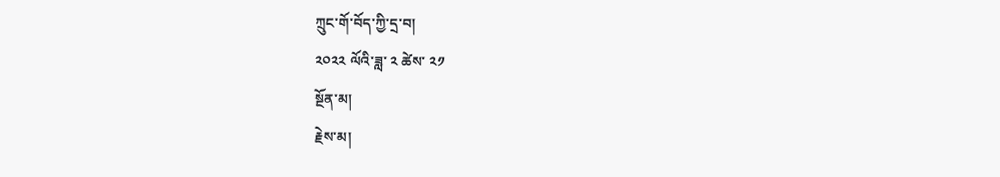ཀྲུང་གོ་བོད་ཀྱི་དྲ་བ།
༢༠༢༢ ལོའི་ཟླ་ ༢ ཚེས་ ༢༡
སྔོན་མ།
རྗེས་མ།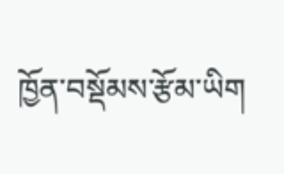ཁྱོན་བསྡོམས་རྩོམ་ཡིག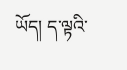ཡོད། ད་ལྟའི་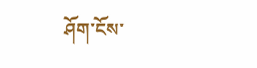ཤོག་ངོས་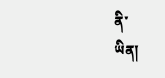ནི་
ཡིན།